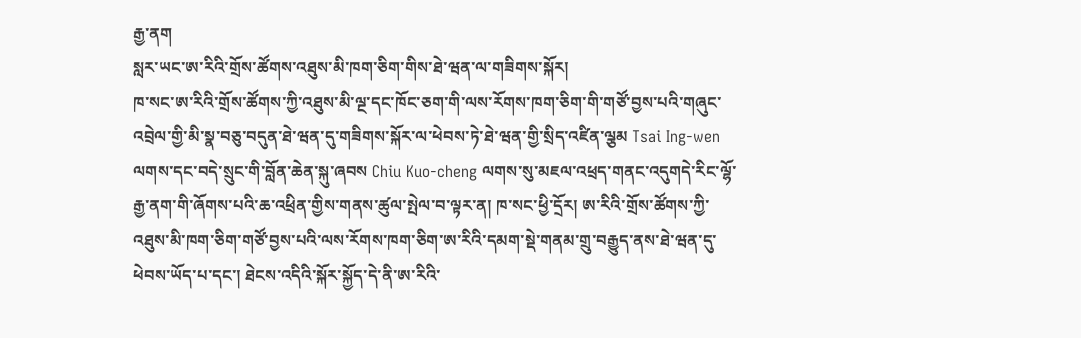རྒྱ་ནག
སླར་ཡང་ཨ་རིའི་གྲོས་ཚོགས་འཐུས་མི་ཁག་ཅིག་གིས་ཐེ་ཝན་ལ་གཟིགས་སྐོར།
ཁ་སང་ཨ་རིའི་གྲོས་ཚོགས་ཀྱི་འཐུས་མི་ལྔ་དང་ཁོང་ཅག་གི་ལས་རོགས་ཁག་ཅིག་གི་གཙོ་བྱས་པའི་གཞུང་འབྲེལ་གྱི་མི་སྣ་བཅུ་བདུན་ཐེ་ཝན་དུ་གཟིགས་སྐོར་ལ་ཕེབས་ཏེ་ཐེ་ཝན་གྱི་སྲིད་འཛིན་ལྕམ Tsai Ing-wen ལགས་དང་བདེ་སྲུང་གི་བློན་ཆེན་སྐུ་ཞབས Chiu Kuo-cheng ལགས་སུ་མཇལ་འཕྲད་གནང་འདུགདེ་རིང་ལྷོ་རྒྱ་ནག་གི་ཞོགས་པའི་ཆ་འཕྲིན་གྱིས་གནས་ཚུལ་སྤེལ་བ་ལྟར་ན། ཁ་སང་ཕྱི་དྲོར། ཨ་རིའི་གྲོས་ཚོགས་ཀྱི་འཐུས་མི་ཁག་ཅིག་གཙོ་བྱས་པའི་ལས་རོགས་ཁག་ཅིག་ཨ་རིའི་དམག་སྡེ་གནམ་གྲུ་བརྒྱུད་ནས་ཐེ་ཝན་དུ་ཕེབས་ཡོད་པ་དང་། ཐེངས་འདིའི་སྐོར་སྐྱོད་དེ་ནི་ཨ་རིའི་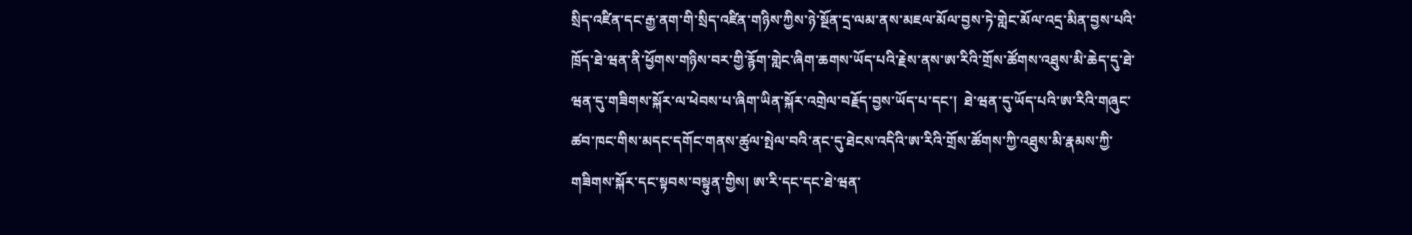སྲིད་འཛིན་དང་རྒྱ་ནག་གི་སྲིད་འཛིན་གཉིས་ཀྱིས་ཉེ་སྔོན་དྲ་ལམ་ནས་མཇལ་མོལ་བྱས་ཏེ་གླེང་མོལ་འདྲ་མིན་བྱས་པའི་ཁྲོད་ཐེ་ཝན་ནི་ཕྱོགས་གཉིས་བར་གྱི་རྙོག་གླེང་ཞིག་ཆགས་ཡོད་པའི་རྗེས་ནས་ཨ་རིའི་གྲོས་ཚོགས་འཐུས་མི་ཆེད་དུ་ཐེ་ཝན་དུ་གཟིགས་སྐོར་ལ་ཕེབས་པ་ཞིག་ཡིན་སྐོར་འགྲེལ་བརྗོད་བྱས་ཡོད་པ་དང་།  ཐེ་ཝན་དུ་ཡོད་པའི་ཨ་རིའི་གཞུང་ཚབ་ཁང་གིས་མདང་དགོང་གནས་ཚུལ་སྤེལ་བའི་ནང་དུ་ཐེངས་འདིའི་ཨ་རིའི་གྲོས་ཚོགས་ཀྱི་འཐུས་མི་རྣམས་ཀྱི་གཟིགས་སྐོར་དང་སྟབས་བསྟུན་གྱིས། ཨ་རི་དང་དང་ཐེ་ཝན་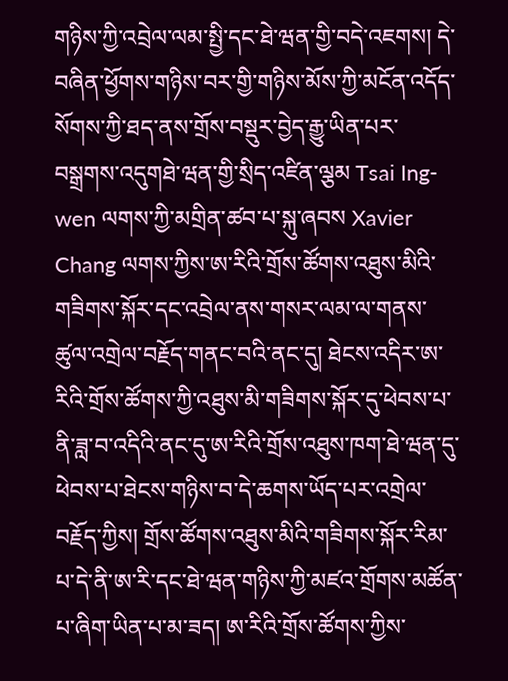གཉིས་ཀྱི་འབྲེལ་ལམ་སྤྱི་དང་ཐེ་ཝན་གྱི་བདེ་འཇགས། དེ་བཞིན་ཕྱོགས་གཉིས་བར་གྱི་གཉིས་མོས་ཀྱི་མངོན་འདོད་སོགས་ཀྱི་ཐད་ནས་གྲོས་བསྡུར་བྱེད་རྒྱུ་ཡིན་པར་བསྒྲགས་འདུགཐེ་ཝན་གྱི་སྲིད་འཛིན་ལྕམ Tsai Ing-wen ལགས་ཀྱི་མགྲིན་ཚབ་པ་སྐུ་ཞབས Xavier Chang ལགས་ཀྱིས་ཨ་རིའི་གྲོས་ཚོགས་འཐུས་མིའི་གཟིགས་སྐོར་དང་འབྲེལ་ནས་གསར་ལམ་ལ་གནས་ཚུལ་འགྲེལ་བརྗོད་གནང་བའི་ནང་དུ། ཐེངས་འདིར་ཨ་རིའི་གྲོས་ཚོགས་ཀྱི་འཐུས་མི་གཟིགས་སྐོར་དུ་ཕེབས་པ་ནི་ཟླ་བ་འདིའི་ནང་དུ་ཨ་རིའི་གྲོས་འཐུས་ཁག་ཐེ་ཝན་དུ་ཕེབས་པ་ཐེངས་གཉིས་བ་དེ་ཆགས་ཡོད་པར་འགྲེལ་བརྗོད་ཀྱིས། གྲོས་ཚོགས་འཐུས་མིའི་གཟིགས་སྐོར་རིམ་པ་དེ་ནི་ཨ་རི་དང་ཐེ་ཝན་གཉིས་ཀྱི་མཛའ་གྲོགས་མཚོན་པ་ཞིག་ཡིན་པ་མ་ཟད། ཨ་རིའི་གྲོས་ཚོགས་ཀྱིས་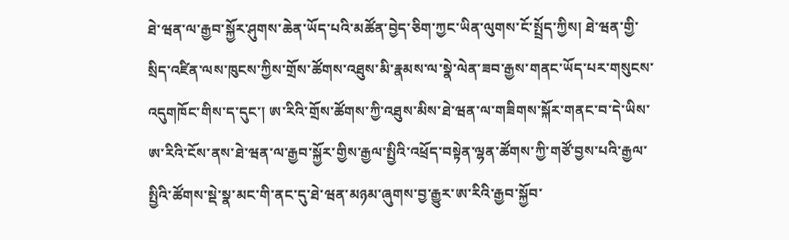ཐེ་ཝན་ལ་རྒྱབ་སྐྱོར་ཤུགས་ཆེན་ཡོད་པའི་མཚོན་བྱེད་ཅིག་ཀྱང་ཡིན་ལུགས་ངོ་སྤྲོད་ཀྱིས། ཐེ་ཝན་གྱི་སྲིད་འཛིན་ལས་ཁུངས་ཀྱིས་གྲོས་ཚོགས་འཐུས་མི་རྣམས་ལ་སྣེ་ལེན་ཟབ་རྒྱས་གནང་ཡོད་པར་གསུངས་འདུགཁོང་གིས་ད་དུང་། ཨ་རིའི་གྲོས་ཚོགས་ཀྱི་འཐུས་མིས་ཐེ་ཝན་ལ་གཟིགས་སྐོར་གནང་བ་དེ་ཡིས་ཨ་རིའི་ངོས་ནས་ཐེ་ཝན་ལ་རྒྱབ་སྐྱོར་གྱིས་རྒྱལ་སྤྱིའི་འཕྲོད་བསྟེན་ལྷན་ཚོགས་ཀྱི་གཙོ་བྱས་པའི་རྒྱལ་སྤྱིའི་ཚོགས་སྡེ་སྣ་མང་གི་ནང་དུ་ཐེ་ཝན་མཉམ་ཞུགས་བྱ་རྒྱུར་ཨ་རིའི་རྒྱབ་སྐྱོབ་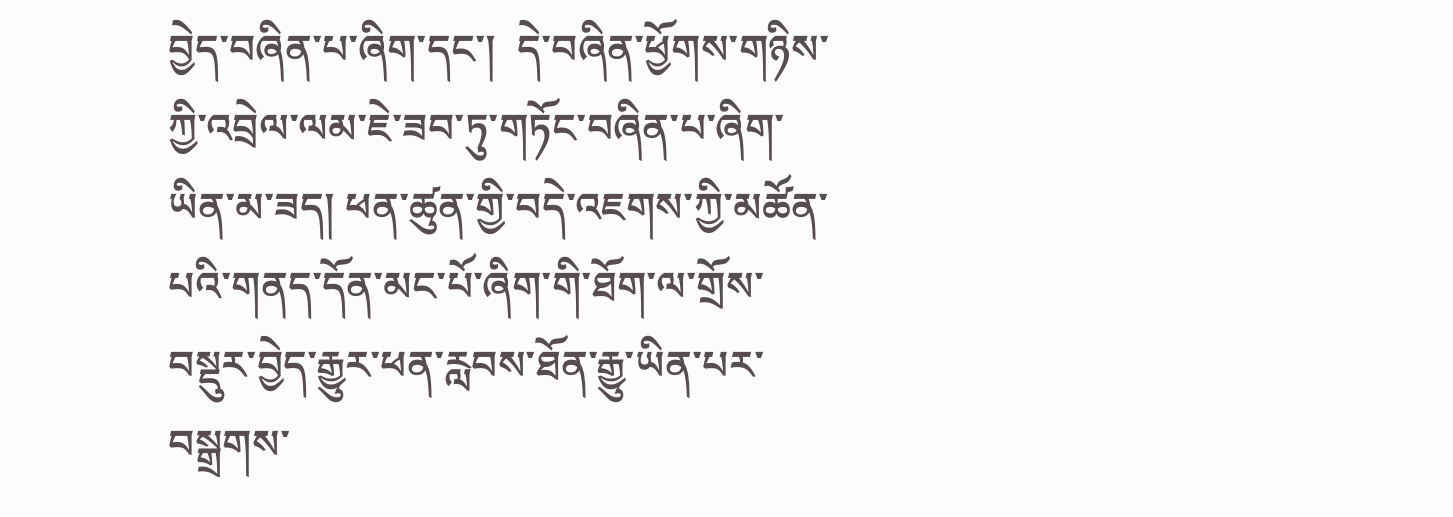བྱེད་བཞིན་པ་ཞིག་དང་།  དེ་བཞིན་ཕྱོགས་གཉིས་ཀྱི་འབྲེལ་ལམ་ཇེ་ཟབ་ཏུ་གཏོང་བཞིན་པ་ཞིག་ཡིན་མ་ཟད། ཕན་ཚུན་གྱི་བདེ་འཇགས་ཀྱི་མཚོན་པའི་གནད་དོན་མང་པོ་ཞིག་གི་ཐོག་ལ་གྲོས་བསྡུར་བྱེད་རྒྱུར་ཕན་རླབས་ཐོན་རྒྱུ་ཡིན་པར་བསྒྲགས་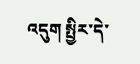འདུག སྤྱིར་དེ་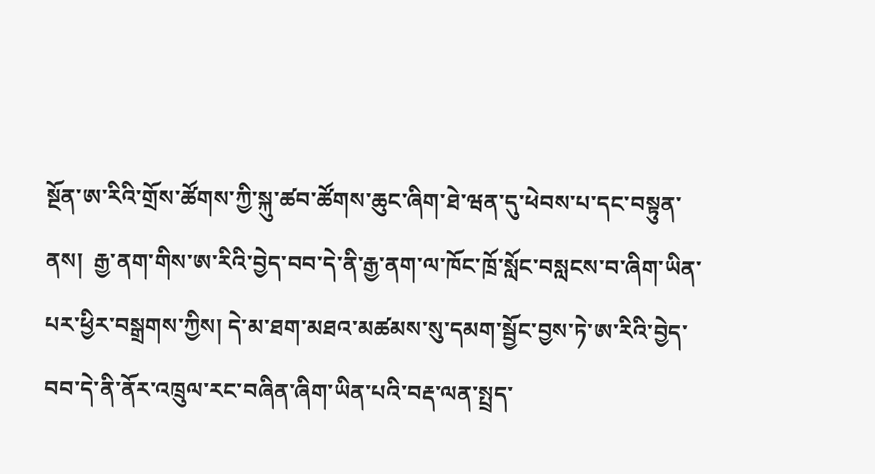སྔོན་ཨ་རིའི་གྲོས་ཚོགས་ཀྱི་སྐུ་ཚབ་ཚོགས་ཆུང་ཞིག་ཐེ་ཝན་དུ་ཕེབས་པ་དང་བསྟུན་ནས།  རྒྱ་ནག་གིས་ཨ་རིའི་བྱེད་བབ་དེ་ནི་རྒྱ་ནག་ལ་ཁོང་ཁྲོ་སློང་བསླངས་བ་ཞིག་ཡིན་པར་ཕྱིར་བསྒྲགས་ཀྱིས། དེ་མ་ཐག་མཐའ་མཚམས་སུ་དམག་སྦྱོང་བྱས་ཏེ་ཨ་རིའི་བྱེད་བབ་དེ་ནི་ནོར་འཁྲུལ་རང་བཞིན་ཞིག་ཡིན་པའི་བརྡ་ལན་སྤྲད་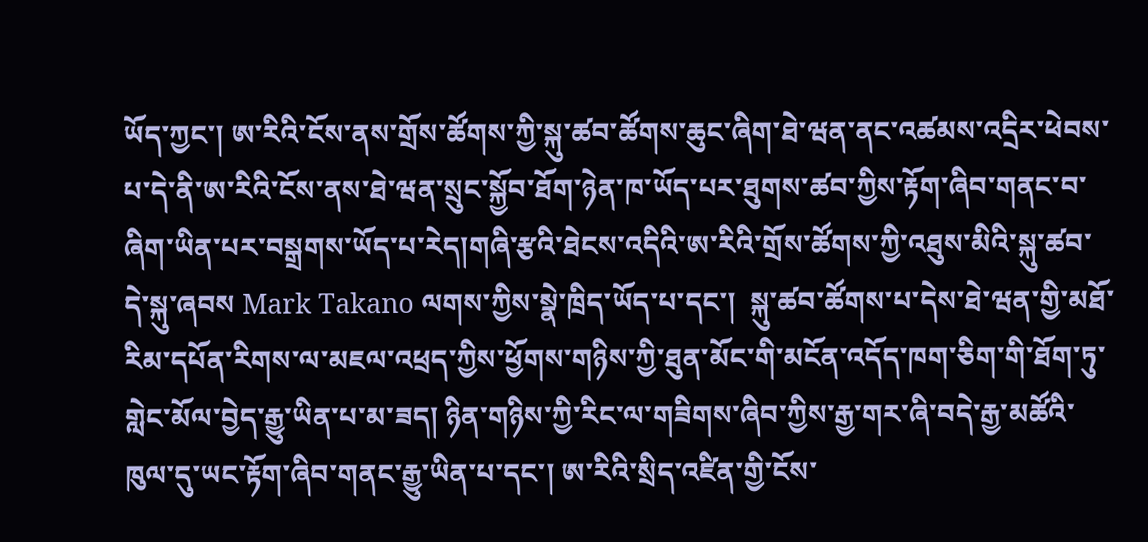ཡོད་ཀྱང་། ཨ་རིའི་ངོས་ནས་གྲོས་ཚོགས་ཀྱི་སྐུ་ཚབ་ཚོགས་ཆུང་ཞིག་ཐེ་ཝན་ནང་འཚམས་འདྲིར་ཕེབས་པ་དེ་ནི་ཨ་རིའི་ངོས་ནས་ཐེ་ཝན་སྲུང་སྐྱོབ་ཐོག་ཉེན་ཁ་ཡོད་པར་ཐུགས་ཚབ་ཀྱིས་རྟོག་ཞིབ་གནང་བ་ཞིག་ཡིན་པར་བསྒྲགས་ཡོད་པ་རེད།གཞི་རྩའི་ཐེངས་འདིའི་ཨ་རིའི་གྲོས་ཚོགས་ཀྱི་འཐུས་མིའི་སྐུ་ཚབ་དེ་སྐུ་ཞབས Mark Takano ལགས་ཀྱིས་སྣེ་ཁྲིད་ཡོད་པ་དང་།  སྐུ་ཚབ་ཚོགས་པ་དེས་ཐེ་ཝན་གྱི་མཐོ་རིམ་དཔོན་རིགས་ལ་མཇལ་འཕྲད་ཀྱིས་ཕྱོགས་གཉིས་ཀྱི་ཐུན་མོང་གི་མངོན་འདོད་ཁག་ཅིག་གི་ཐོག་ཏུ་གླེང་མོལ་བྱེད་རྒྱུ་ཡིན་པ་མ་ཟད། ཉིན་གཉིས་ཀྱི་རིང་ལ་གཟིགས་ཞིབ་ཀྱིས་རྒྱ་གར་ཞི་བདེ་རྒྱ་མཚོའི་ཁུལ་དུ་ཡང་རྟོག་ཞིབ་གནང་རྒྱུ་ཡིན་པ་དང་། ཨ་རིའི་སྲིད་འཛིན་གྱི་ངོས་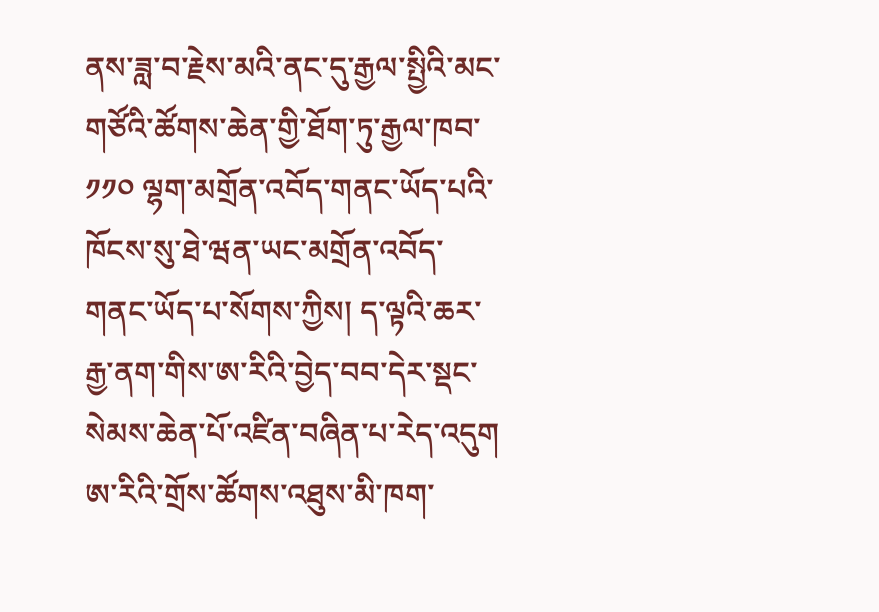ནས་ཟླ་བ་རྗེས་མའི་ནང་དུ་རྒྱལ་སྤྱིའི་མང་གཙོའི་ཚོགས་ཆེན་གྱི་ཐོག་ཏུ་རྒྱལ་ཁབ་ ༡༡༠ ལྷག་མགྲོན་འབོད་གནང་ཡོད་པའི་ཁོངས་སུ་ཐེ་ཝན་ཡང་མགྲོན་འབོད་གནང་ཡོད་པ་སོགས་ཀྱིས། ད་ལྟའི་ཆར་རྒྱ་ནག་གིས་ཨ་རིའི་བྱེད་བབ་དེར་སྡང་སེམས་ཆེན་པོ་འཛིན་བཞིན་པ་རེད་འདུག
ཨ་རིའི་གྲོས་ཚོགས་འཐུས་མི་ཁག་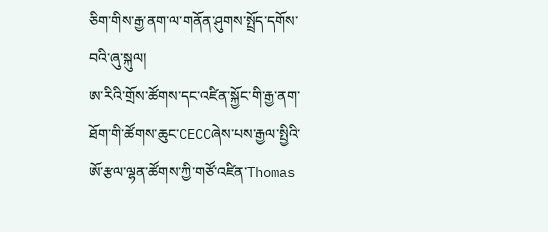ཅིག་གིས་རྒྱ་ནག་ལ་གནོན་ཤུགས་སྤྲོད་དགོས་བའི་ཞུ་སྐུལ།
ཨ་རིའི་གྲོས་ཚོགས་དང་འཛིན་སྐྱོང་གི་རྒྱ་ནག་ཐོག་གི་ཚོགས་ཆུང་CECCཞེས་པས་རྒྱལ་སྤྱིའི་ཨོ་རྩལ་ལྷན་ཚོགས་ཀྱི་གཙོ་འཛིན་Thomas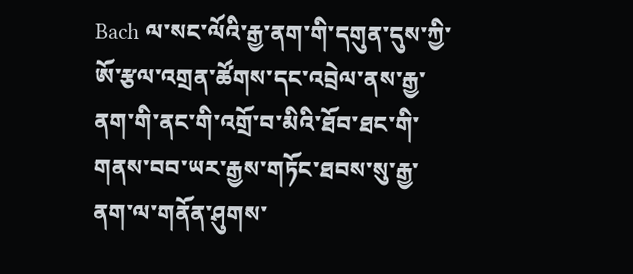Bach ལ་སང་ལོའི་རྒྱ་ནག་གི་དགུན་དུས་ཀྱི་ཨོ་རྩལ་འགྲན་ཚོགས་དང་འབྲེལ་ནས་རྒྱ་ནག་གི་ནང་གི་འགྲོ་བ་མིའི་ཐོབ་ཐང་གི་གནས་བབ་ཡར་རྒྱས་གཏོང་ཐབས་སུ་རྒྱ་ནག་ལ་གནོན་ཤུགས་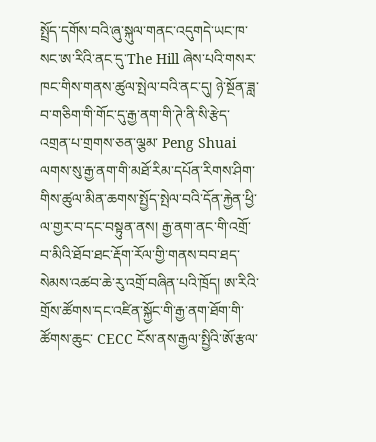སྤྲོད་དགོས་བའི་ཞུ་སྐུལ་གནང་འདུགདེ་ཡང་ཁ་སང་ཨ་རིའི་ནང་དུ་The Hill ཞེས་པའི་གསར་ཁང་གིས་གནས་ཚུལ་སྤེལ་བའི་ནང་དུ། ཉེ་སྔོན་ཟླ་བ་གཅིག་གི་གོང་དུ་རྒྱ་ནག་གི་ཊེ་ནི་སི་རྩེད་འགྲན་པ་གྲགས་ཅན་ལྕམ་ Peng Shuai ལགས་སུ་རྒྱ་ནག་གི་མཐོ་རིམ་དཔོན་རིགས་ཤིག་གིས་ཚུལ་མིན་ཆགས་སྤྱོད་སྤེལ་བའི་དོན་རྐྱེན་ཕྱི་ལ་གྱར་བ་དང་བསྟུན་ནས། རྒྱ་ནག་ནང་གི་འགྲོ་བ་མིའི་ཐོབ་ཐང་རྡོག་རོལ་གྱི་གནས་བབ་ཐད་སེམས་འཚབ་ཆེ་རུ་འགྲོ་བཞིན་པའི་ཁྲོད། ཨ་རིའི་གྲོས་ཚོགས་དང་འཛིན་སྐྱོང་གི་རྒྱ་ནག་ཐོག་གི་ཚོགས་ཆུང་ CECC ངོས་ནས་རྒྱལ་སྤྱིའི་ཨོ་རྩལ་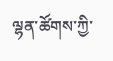ལྷན་ཚོགས་ཀྱི་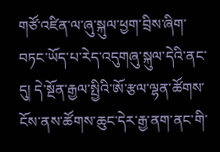གཙོ་འཛིན་ལ་ཞུ་སྐུལ་ཕྱག་བྲིས་ཞིག་བཏང་ཡོད་པ་རེད་འདུགཞུ་སྐུལ་དེའི་ནང་དུ། དེ་སྔོན་རྒྱལ་སྤྱིའི་ཨོ་རྩལ་ལྷན་ཚོགས་ངོས་ནས་ཚོགས་ཆུང་དེར་རྒྱ་ནག་ནང་གི་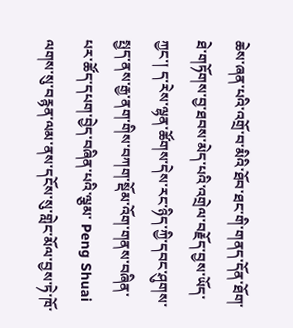ཆེས་ཞན་པའི་འགྲོ་བ་མིའི་ཐོབ་ཐང་གི་གནད་དོན་ཐོག་ཐེ་གཏོགས་བྱ་ཐབས་མེད་པའི་འགྲེལ་བརྗོད་བྱས་ཡོད་ཀྱང་། ད་རེས་ལྷན་ཚོགས་དེས་རང་ཉིད་ཀྱི་དབང་ཤུགས་སྤྱད་ནས་རྒྱ་ནག་གིས་བཀག་སྡོམ་འོག་གནས་བཞིན་པར་ཚོད་དཔག་བྱེད་བཞིན་པའི་ལྕམ་ Peng Shuai ལགས་སུ་བརྙན་ལམ་ནས་དངོས་སུ་གླེང་མོལ་བྱས་ཏེ་ཁོ་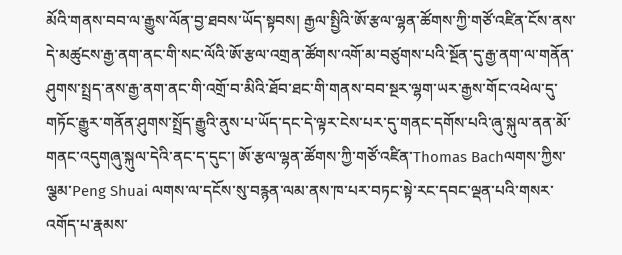མོའི་གནས་བབ་ལ་རྒྱུས་ལོན་བྱ་ཐབས་ཡོད་སྟབས། རྒྱལ་སྤྱིའི་ཨོ་རྩལ་ལྷན་ཚོགས་ཀྱི་གཙོ་འཛིན་ངོས་ནས་དེ་མཚུངས་རྒྱ་ནག་ནང་གི་སང་ལོའི་ཨོ་རྩལ་འགྲན་ཚོགས་འགོ་མ་བཙུགས་པའི་སྔོན་དུ་རྒྱ་ནག་ལ་གནོན་ཤུགས་སྤྲད་ནས་རྒྱ་ནག་ནང་གི་འགྲོ་བ་མིའི་ཐོབ་ཐང་གི་གནས་བབ་སྔར་ལྷག་ཡར་རྒྱས་གོང་འཕེལ་དུ་གཏོང་རྒྱུར་གནོན་ཤུགས་སྤྲོད་རྒྱུའི་ནུས་པ་ཡོད་དང་དེ་ལྟར་ངེས་པར་དུ་གནང་དགོས་པའི་ཞུ་སྐུལ་ནན་མོ་གནང་འདུགཞུ་སྐུལ་དེའི་ནང་ད་དུང་། ཨོ་རྩལ་ལྷན་ཚོགས་ཀྱི་གཙོ་འཛིན་Thomas Bachལགས་ཀྱིས་ལྕམ་Peng Shuai ལགས་ལ་དངོས་སུ་བརྙན་ལམ་ནས་ཁ་པར་བཏང་སྟེ་རང་དབང་ལྡན་པའི་གསར་འགོད་པ་རྣམས་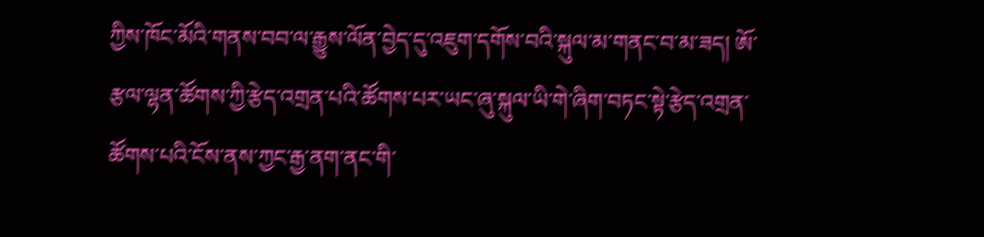ཀྱིས་ཁོང་མོའི་གནས་བབ་ལ་རྒྱུས་ལོན་བྱེད་དུ་འཇུག་དགོས་བའི་སྐུལ་མ་གནང་བ་མ་ཟད། ཨོ་རྩལ་ལྷན་ཚོགས་ཀྱི་རྩེད་འགྲན་པའི་ཚོགས་པར་ཡང་ཞུ་སྐུལ་ཡི་གེ་ཞིག་བཏང་སྟེ་རྩེད་འགྲན་ཚོགས་པའི་ངོས་ནས་ཀྱང་རྒྱ་ནག་ནང་གི་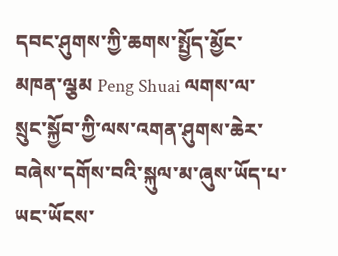དབང་ཤུགས་ཀྱི་ཆགས་སྤྱོད་མྱོང་མཁན་ལྕམ Peng Shuai ལགས་ལ་སྲུང་སྐྱོབ་ཀྱི་ལས་འགན་ཤུགས་ཆེར་བཞེས་དགོས་བའི་སྐུལ་མ་ཞུས་ཡོད་པ་ཡང་ཡོངས་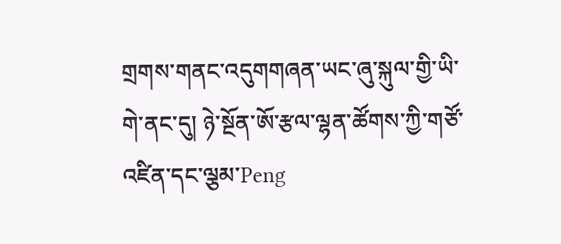གྲགས་གནང་འདུགགཞན་ཡང་ཞུ་སྐུལ་གྱི་ཡི་གེ་ནང་དུ། ཉེ་སྔོན་ཨོ་རྩལ་ལྷན་ཚོགས་ཀྱི་གཙོ་འཛིན་དང་ལྕམ་Peng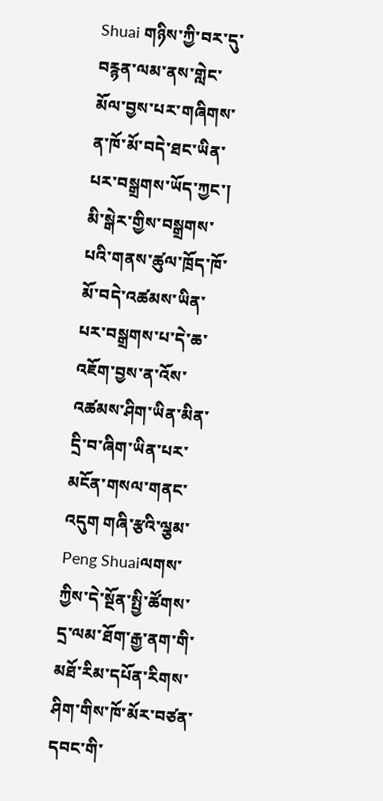Shuai གཉིས་ཀྱི་བར་དུ་བརྙན་ལམ་ནས་གླེང་མོལ་བྱས་པར་གཞིགས་ན་ཁོ་མོ་བདེ་ཐང་ཡིན་པར་བསྒྲགས་ཡོད་ཀྱང་། མི་སྒེར་གྱིས་བསྒྲགས་པའི་གནས་ཚུལ་ཁྲོད་ཁོ་མོ་བདེ་འཚམས་ཡིན་པར་བསྒྲགས་པ་དེ་ཆ་འཇོག་བྱས་ན་འོས་འཚམས་ཤིག་ཡིན་མིན་དྲི་བ་ཞིག་ཡིན་པར་མངོན་གསལ་གནང་འདུག གཞི་རྩའི་ལྕམ་Peng Shuaiལགས་ཀྱིས་དེ་སྔོན་སྤྱི་ཚོགས་དྲ་ལམ་ཐོག་རྒྱ་ནག་གི་མཐོ་རིམ་དཔོན་རིགས་ཤིག་གིས་ཁོ་མོར་བཙན་དབང་གི་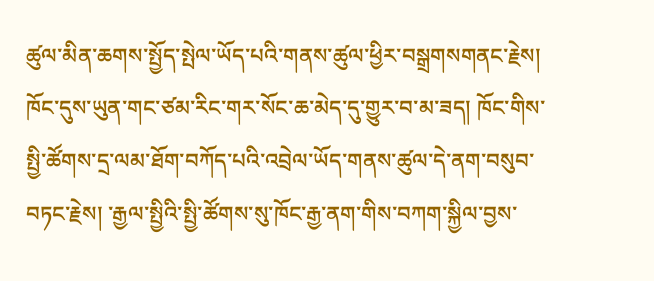ཚུལ་མིན་ཆགས་སྤྱོད་སྤེལ་ཡོད་པའི་གནས་ཚུལ་ཕྱིར་བསྒྲགསགནང་རྗེས། ཁོང་དུས་ཡུན་གང་ཙམ་རིང་གར་སོང་ཆ་མེད་དུ་གྱུར་བ་མ་ཟད། ཁོང་གིས་སྤྱི་ཚོགས་དྲ་ལམ་ཐོག་བཀོད་པའི་འབྲེལ་ཡོད་གནས་ཚུལ་དེ་ནག་བསུབ་བཏང་རྗེས། ་རྒྱལ་སྤྱིའི་སྤྱི་ཚོགས་སུ་ཁོང་རྒྱ་ནག་གིས་བཀག་སྐྱིལ་བྱས་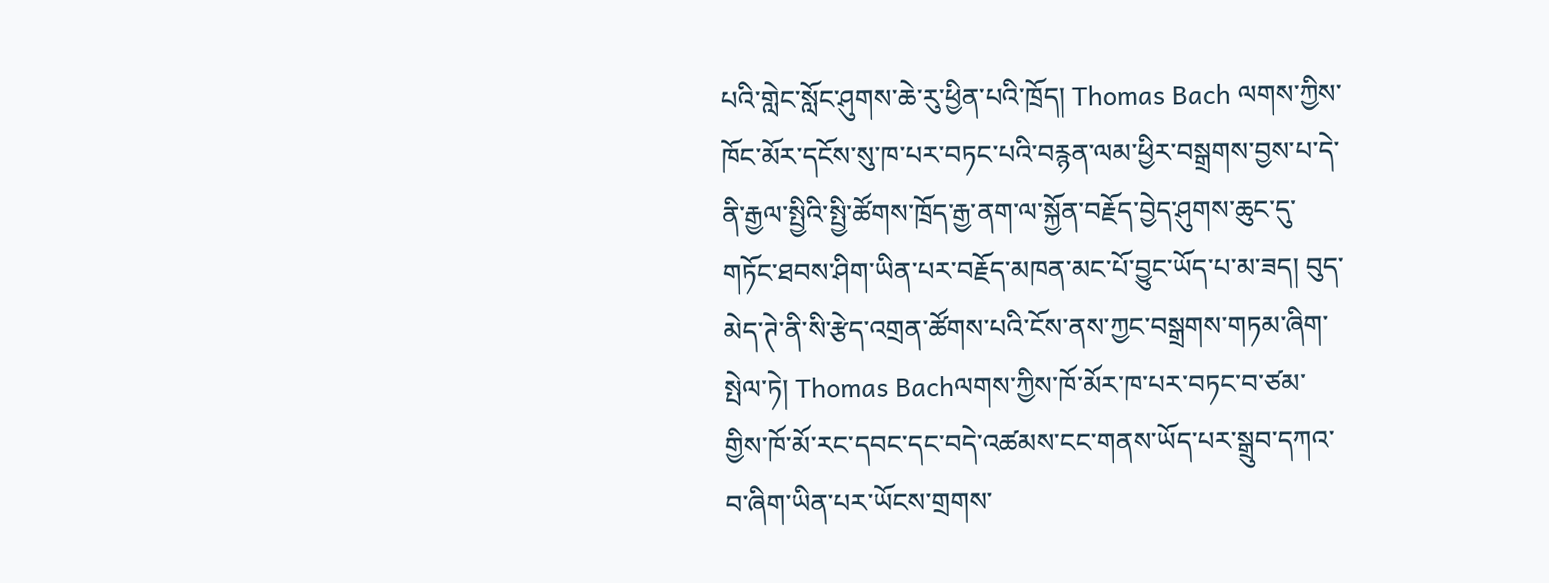པའི་གླེང་སློང་ཤུགས་ཆེ་རུ་ཕྱིན་པའི་ཁྲོད། Thomas Bach ལགས་ཀྱིས་ཁོང་མོར་དངོས་སུ་ཁ་པར་བཏང་པའི་བརྙན་ལམ་ཕྱིར་བསྒྲགས་བྱས་པ་དེ་ནི་རྒྱལ་སྤྱིའི་སྤྱི་ཚོགས་ཁྲོད་རྒྱ་ནག་ལ་སྐྱོན་བརྗོད་བྱེད་ཤུགས་ཆུང་དུ་གཏོང་ཐབས་ཤིག་ཡིན་པར་བརྗོད་མཁན་མང་པོ་བྱུང་ཡོད་པ་མ་ཟད། བུད་མེད་ཊེ་ནི་སི་རྩེད་འགྲན་ཚོགས་པའི་ངོས་ནས་ཀྱང་བསྒྲགས་གཏམ་ཞིག་སྤེལ་ཏེ། Thomas Bachལགས་ཀྱིས་ཁོ་མོར་ཁ་པར་བཏང་བ་ཙམ་གྱིས་ཁོ་མོ་རང་དབང་དང་བདེ་འཚམས་ངང་གནས་ཡོད་པར་སྒྲུབ་དཀའ་བ་ཞིག་ཡིན་པར་ཡོངས་གྲགས་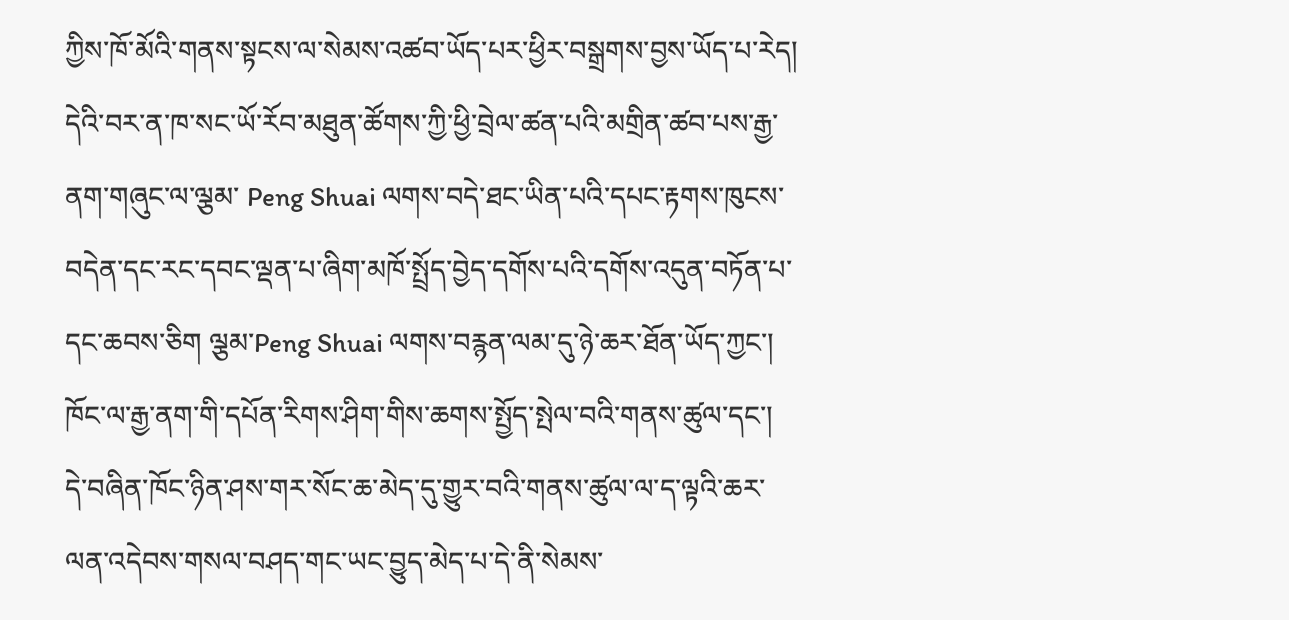ཀྱིས་ཁོ་མོའི་གནས་སྟངས་ལ་སེམས་འཚབ་ཡོད་པར་ཕྱིར་བསྒྲགས་བྱས་ཡོད་པ་རེད། དེའི་བར་ན་ཁ་སང་ཡོ་རོབ་མཐུན་ཚོགས་ཀྱི་ཕྱི་བྲེལ་ཚན་པའི་མགྲིན་ཚབ་པས་རྒྱ་ནག་གཞུང་ལ་ལྕམ་ Peng Shuai ལགས་བདེ་ཐང་ཡིན་པའི་དཔང་རྟགས་ཁུངས་བདེན་དང་རང་དབང་ལྡན་པ་ཞིག་མཁོ་སྤྲོད་བྱེད་དགོས་པའི་དགོས་འདུན་བཏོན་པ་དང་ཆབས་ཅིག ལྕམ་Peng Shuai ལགས་བརྙན་ལམ་དུ་ཉེ་ཆར་ཐོན་ཡོད་ཀྱང་། ཁོང་ལ་རྒྱ་ནག་གི་དཔོན་རིགས་ཤིག་གིས་ཆགས་སྤྱོད་སྤེལ་བའི་གནས་ཚུལ་དང་། དེ་བཞིན་ཁོང་ཉིན་ཤས་གར་སོང་ཆ་མེད་དུ་གྱུར་བའི་གནས་ཚུལ་ལ་ད་ལྟའི་ཆར་ལན་འདེབས་གསལ་བཤད་གང་ཡང་བྱུད་མེད་པ་དེ་ནི་སེམས་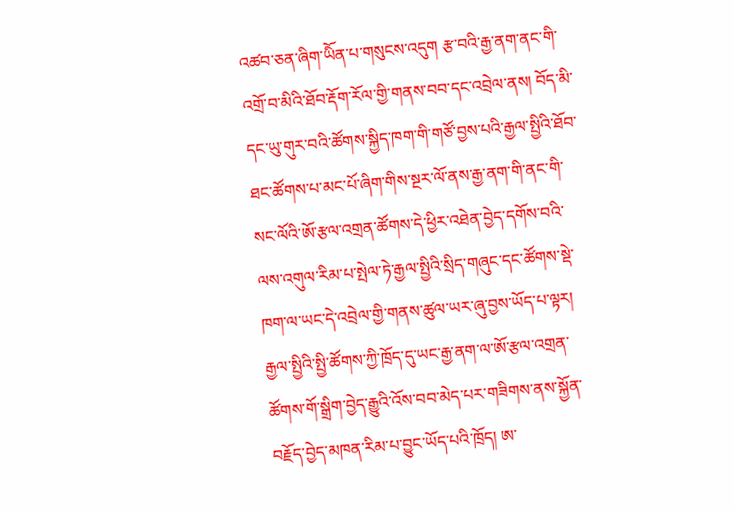འཚབ་ཅན་ཞིག་ཡིོན་པ་གསུངས་འདུག རྩ་བའི་རྒྱ་ནག་ནང་གི་འགྲོ་བ་མིའི་ཐོབ་རྡོག་རོལ་གྱི་གནས་བབ་དང་འབྲེལ་ནས། བོད་མི་དང་ཡུ་གུར་བའི་ཚོགས་སྐྱིད་ཁག་གི་གཙོ་བྱས་པའི་རྒྱལ་སྤྱིའི་ཐོབ་ཐང་ཚོགས་པ་མང་པོ་ཞིག་གིས་སྔར་ལོ་ནས་རྒྱ་ནག་གི་ནང་གི་སང་ལོའི་ཨོ་རྩལ་འགྲན་ཚོགས་དེ་ཕྱིར་འཐེན་བྱེད་དགོས་བའི་ལས་འགུལ་རིམ་པ་སྤེལ་ཏེ་རྒྱལ་སྤྱིའི་སྲིད་གཞུང་དང་ཚོགས་སྡེ་ཁག་ལ་ཡང་དེ་འབྲེལ་གྱི་གནས་ཚུལ་ཡར་ཞུ་བྱས་ཡོད་པ་ལྟར། རྒྱལ་སྤྱིའི་སྤྱི་ཚོགས་ཀྱི་ཁྲོད་དུ་ཡང་རྒྱ་ནག་ལ་ཨོ་རྩལ་འགྲན་ཚོགས་གོ་སྒྲིག་བྱེད་རྒྱུའི་འོས་བབ་མེད་པར་གཟིགས་ནས་སྐྱོན་བརྗོད་བྱེད་མཁན་རིམ་པ་བྱུང་ཡོད་པའི་ཁྲོད། ཨ་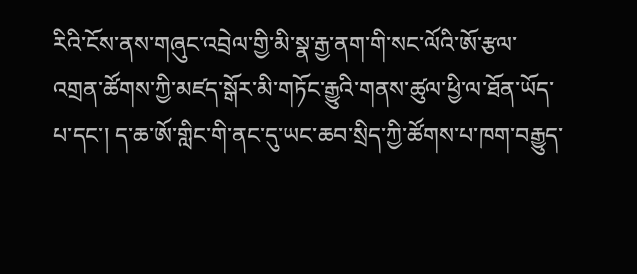རིའི་ངོས་ནས་གཞུང་འབྲེལ་གྱི་མི་སྣ་རྒྱ་ནག་གི་སང་ལོའི་ཨོ་རྩལ་འགྲན་ཚོགས་ཀྱི་མཛད་སྒོར་མི་གཏོང་རྒྱུའི་གནས་ཚུལ་ཕྱི་ལ་ཐོན་ཡོད་པ་དང་། ད་ཆ་ཨོ་གླིང་གི་ནང་དུ་ཡང་ཆབ་སྲིད་ཀྱི་ཚོགས་པ་ཁག་བརྒྱུད་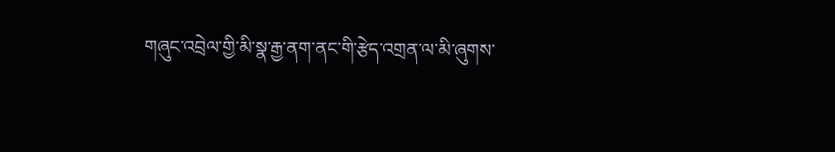གཞུང་འབྲེལ་གྱི་མི་སྣ་རྒྱ་ནག་ནང་གི་རྩེད་འགྲན་ལ་མི་ཞུགས་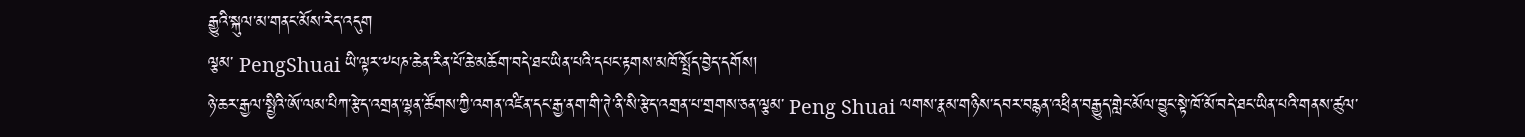རྒྱུའི་སྐུལ་མ་གནང་མོས་རེད་འདུག
ལྕམ་ PengShuai ཡི་ལྟར་༸པཎ་ཆེན་རིན་པོ་ཆེ་མཆོག་བདེ་ཐང་ཡིན་པའི་དཔང་རྟགས་མཁོ་སྤྲོད་བྱེད་དགོས།
ཉེ་ཆར་རྒྱལ་སྤྱིའི་ཨོ་ལམ་པིཀ་རྩེད་འགྲན་ལྷན་ཚོགས་ཀྱི་འགན་འཛིན་དང་རྒྱ་ནག་གི་ཊེ་ནི་སི་རྩེད་འགྲན་པ་གྲགས་ཅན་ལྕམ་ Peng Shuai ལགས་རྣམ་གཉིས་དབར་བརྙན་འཕྲིན་བརྒྱུད་གླེང་མོལ་བྱུང་སྟེ་ཁོ་མོ་བདེ་ཐང་ཡིན་པའི་གནས་ཚུལ་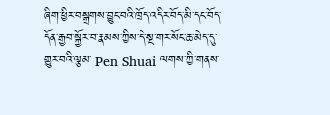ཞིག་ཕྱིར་བསྒྲགས་བྱུང་བའི་ཁྲོད་འདིར་བོད་མི་དང་བོད་དོན་རྒྱབ་སྐྱོར་བ་རྣམས་ཀྱིས་དེ་སྔ་གར་སོང་ཆ་མེད་དུ་གྱུར་བའི་ལྕམ་ Pen Shuai ལགས་ཀྱི་གནས་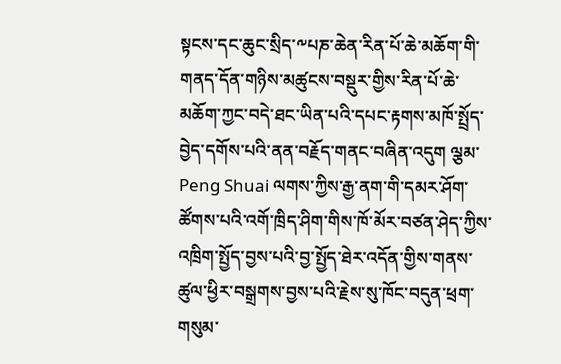སྟངས་དང་ཆུང་སྲིད་༸པཎ་ཆེན་རིན་པོ་ཆེ་མཆོག་གི་གནད་དོན་གཉིས་མཚུངས་བསྡུར་གྱིས་རིན་པོ་ཆེ་མཆོག་ཀྱང་བདེ་ཐང་ཡིན་པའི་དཔང་རྟགས་མཁོ་སྤྲོད་བྱེད་དགོས་པའི་ནན་བརྗོད་གནང་བཞིན་འདུག ལྕམ་ Peng Shuai ལགས་ཀྱིས་རྒྱ་ནག་གི་དམར་ཤོག་ཚོགས་པའི་འགོ་ཁྲིད་ཤིག་གིས་ཁོ་མོར་བཙན་ཤེད་ཀྱིས་འཁྲིག་སྤྱོད་བྱས་པའི་བྱ་སྤྱོད་ཐེར་འདོན་གྱིས་གནས་ཚུལ་ཕྱིར་བསྒྲགས་བྱས་པའི་རྗེས་སུ་ཁོང་བདུན་ཕྲག་གསུམ་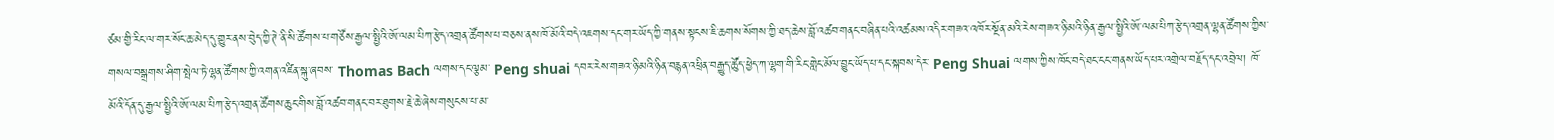ཙམ་གྱི་རིང་ལ་གར་སོང་ཆ་མེད་དུ་གྱུར་ནས་བེུད་ཀྱི་ཊེ་ནི་སི་ཚོགས་པ་གཙོས་རྒྱལ་སྤྱིའི་ཨོ་ལམ་པིཀ་རྩེད་འགྲན་ཚོགས་པ་བཅས་ནས་ཁོ་མོའི་བདེ་འཇགས་དང་གར་ཡོད་ཀྱི་གནས་སྟངས་ཇི་ཆགས་སོགས་ཀྱི་ཐད་ཆེས་བློ་འཚབ་གནང་བཞིན་པའི་འཚམས་འདིར་གཟའ་འཁོར་སྔོན་མའི་རེས་གཟའ་ཉི་མའི་ཉིན་རྒྱལ་སྤྱིའི་ཨོ་ལམ་པིཀ་རྩེད་འགྲན་ལྷན་ཚོགས་ཀྱིས་གསལ་བསྒྲགས་ཤིག་སྤེལ་ཏེ་ལྷན་ཚོགས་ཀྱི་འགན་འཛིན་སྐུ་ཞབས་ Thomas Bach ལགས་དང་ལྕམ་ Peng shuai དབར་རེས་གཟའ་ཉི་མའི་ཉིན་བརྙན་འཕྲིན་བརྒྱུད་ཚོུད་ཕྱེད་ཀ་ལྷག་གི་རིང་གླེང་མོལ་བྱུང་ཡོད་པ་དང་སྐབས་དེར་ Peng Shuai ལགས་ཀྱིས་ཁོང་བདེ་ཐང་ངང་གནས་ཡོད་པར་འགྲེལ་བརྗོད་དང་འབྲེལ། ཁོ་མོའི་དོན་དུ་རྒྱལ་སྤྱིའི་ཨོ་ལམ་པིཀ་རྩེད་འགྲན་ཚོགས་ཆུང་གིས་བློ་འཚབ་གནང་བར་ཐུགས་རྗེ་ཆེ་ཞེས་གསུངས་པ་མ་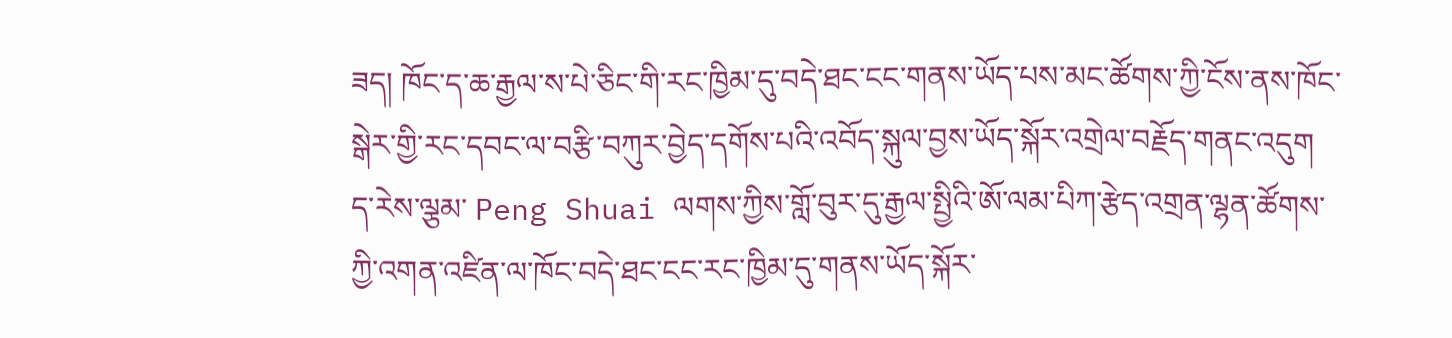ཟད། ཁོང་ད་ཆ་རྒྱལ་ས་པེ་ཅིང་གི་རང་ཁྱིམ་དུ་བདེ་ཐང་ངང་གནས་ཡོད་པས་མང་ཚོགས་ཀྱི་ངོས་ནས་ཁོང་སྒེར་གྱི་རང་དབང་ལ་བརྩི་བཀུར་བྱེད་དགོས་པའི་འབོད་སྐུལ་བྱས་ཡོད་སྐོར་འགྲེལ་བརྗོད་གནང་འདུག ད་རེས་ལྕམ་ Peng Shuai ལགས་ཀྱིས་གློ་བུར་དུ་རྒྱལ་སྤྱིའི་ཨོ་ལམ་པིཀ་རྩེད་འགྲན་ལྷན་ཚོགས་ཀྱི་འགན་འཛིན་ལ་ཁོང་བདེ་ཐང་ངང་རང་ཁྱིམ་དུ་གནས་ཡོད་སྐོར་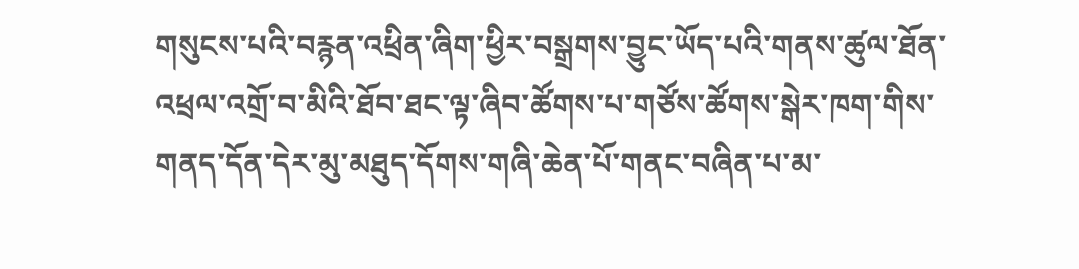གསུངས་པའི་བརྙན་འཕྲིན་ཞིག་ཕྱིར་བསྒྲགས་བྱུང་ཡོད་པའི་གནས་ཚུལ་ཐོན་འཕྲལ་འགྲོ་བ་མིའི་ཐོབ་ཐང་ལྟ་ཞིབ་ཚོགས་པ་གཙོས་ཚོགས་སྒེར་ཁག་གིས་གནད་དོན་དེར་མུ་མཐུད་དོགས་གཞི་ཆེན་པོ་གནང་བཞིན་པ་མ་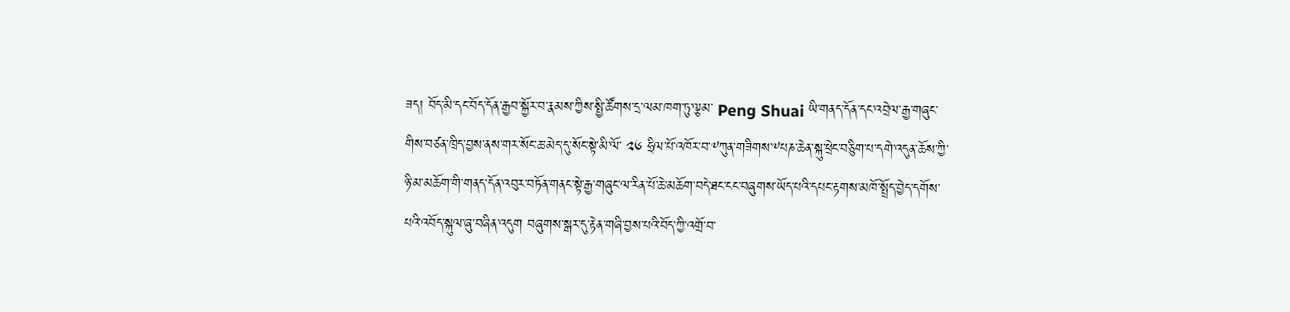ཟད། བོད་མི་དང་བོད་དོན་རྒྱབ་སྐྱོར་བ་རྣམས་ཀྱིས་སྤྱི་ཚོགས་དྲ་ལམ་ཁག་ཏུ་ལྕམ་ Peng Shuai ཡི་གནད་དོན་དང་འབྲེལ་རྒྱ་གཞུང་གིས་བཙན་ཁྲིད་བྱས་ནས་གར་སོང་ཆ་མེད་དུ་སོང་སྟེ་མི་ལོ་ ༢༦ ཧྲིལ་པོ་འཁོར་བ་༸ཀུན་གཟིགས་༸པཎ་ཆེན་སྐུ་ཕྲེང་བཅིུག་པ་དགེ་འདུན་ཆོས་ཀྱི་ཉི་མ་མཆོག་གི་གནད་དོན་འབུར་བཏོན་གནང་སྟེ་རྒྱ་གཞུང་ལ་རིན་པོ་ཆེ་མཆོག་བདེ་ཐང་ངང་བཞུགས་ཡོད་པའི་དཔང་རྟགས་མཁོ་སྤྲོད་བྱེད་དགོས་པའི་འབོད་སྐུལ་ཞུ་བཞིན་འདུག བཞུགས་སྒར་དུ་རྟེན་གཞི་བྱས་པའི་བོད་ཀྱི་འགྲོ་བ་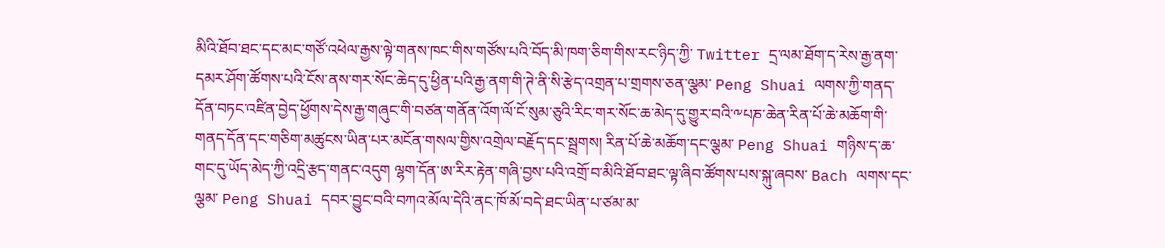མིའི་ཐོབ་ཐང་དང་མང་གཙོ་འཕེལ་རྒྱས་ལྟེ་གནས་ཁང་གིས་གཙོས་པའི་བོད་མི་ཁག་ཅིག་གིས་རང་ཉིད་ཀྱི་ Twitter དྲ་ལམ་ཐོག་ད་རེས་རྒྱ་ནག་དམར་ཤོག་ཚོགས་པའི་ངོས་ནས་གར་སོང་ཆེད་དུ་ཕྱིན་པའི་རྒྱ་ནག་གི་ཊེ་ནི་སི་རྩེད་འགྲན་པ་གྲགས་ཅན་ལྕམ་ Peng Shuai ལགས་ཀྱི་གནད་དོན་བཏང་འཛིན་བྱེད་ཕྱོགས་དེས་རྒྱ་གཞུང་གི་བཙན་གནོན་འོག་ལོ་ངོ་སུམ་ཅུའི་རིང་གར་སོང་ཆ་མེད་དུ་གྱུར་བའི་༸པཎ་ཆེན་རིན་པོ་ཆེ་མཆོག་གི་གནད་དོན་དང་གཅིག་མཚུངས་ཡིན་པར་མངོན་གསལ་གྱིས་འགྲེལ་བརྗོད་དང་སྦྲགས། རིན་པོ་ཆེ་མཆོག་དང་ལྕམ་ Peng Shuai གཉིས་ད་ཆ་གང་དུ་ཡོད་མེད་ཀྱི་འདྲི་རྩད་གནང་འདུག ལྷག་དོན་ཨ་རིར་རྟེན་གཞི་བྱས་པའི་འགྲོ་བ་མིའི་ཐོབ་ཐང་ལྟ་ཞིབ་ཚོགས་པས་སྐུ་ཞབས་ Bach ལགས་དང་ལྕམ་ Peng Shuai དབར་བྱུང་བའི་བཀའ་མོལ་དེའི་ནང་ཁོ་མོ་བདེ་ཐང་ཡིན་པ་ཙམ་མ་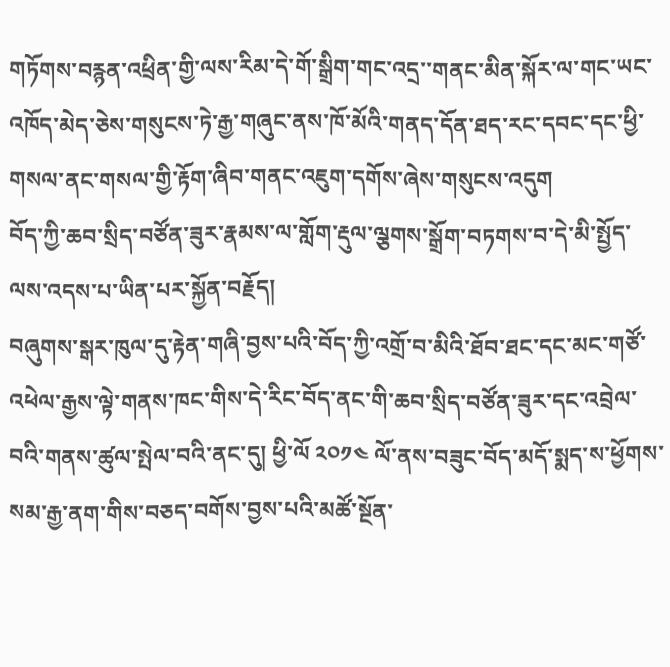གཏོགས་བརྙན་འཕྲིན་གྱི་ལས་རིམ་དེ་གོ་སྒྲིག་གང་འདྲ་་གནང་མིན་སྐོར་ལ་གང་ཡང་འཁོད་མེད་ཅེས་གསུངས་ཏེ་རྒྱ་གཞུང་ནས་ཁོ་མོའི་གནད་དོན་ཐད་རང་དབང་དང་ཕྱི་གསལ་ནང་གསལ་གྱི་རྟོག་ཞིབ་གནང་འཇུག་དགོས་ཞེས་གསུངས་འདུག
བོད་ཀྱི་ཆབ་སྲིད་བཙོན་ཟུར་རྣམས་ལ་གློག་རྡུལ་ལྕགས་སྒྲོག་བཏགས་བ་དེ་མི་སྤྱོད་ལས་འདས་པ་ཡིན་པར་སྐྱོན་བརྗོད།
བཞུགས་སྒར་ཁུལ་དུ་རྟེན་གཞི་བྱས་པའི་བོད་ཀྱི་འགྲོ་བ་མིའི་ཐོབ་ཐང་དང་མང་གཙོ་འཕེལ་རྒྱས་ལྟེ་གནས་ཁང་གིས་དེ་རིང་བོད་ནང་གི་ཆབ་སྲིད་བཙོན་ཟུར་དང་འབྲེལ་བའི་གནས་ཚུལ་སྤེལ་བའི་ནང་དུ། ཕྱི་ལོ ༢༠༡༤ ལོ་ནས་བཟུང་བོད་མདོ་སྨད་ས་ཕྱོགས་སམ་རྒྱ་ནག་གིས་བཅད་བགོས་བྱས་པའི་མཚོ་སྔོན་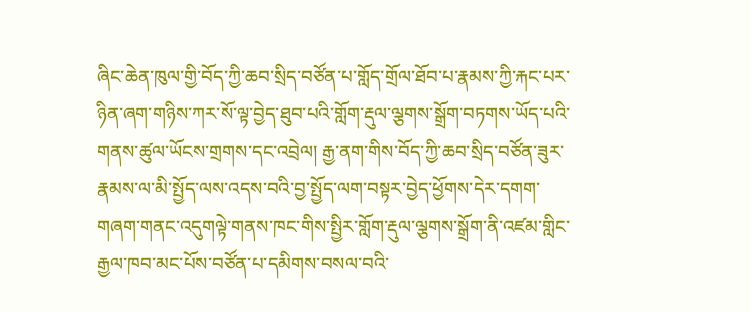ཞིང་ཆེན་ཁུལ་གྱི་བོད་ཀྱི་ཆབ་སྲིད་བཙོན་པ་གློད་གྲོལ་ཐོབ་པ་རྣམས་ཀྱི་རྐང་པར་ཉིན་ཞག་གཉིས་ཀར་སོ་ལྟ་བྱེད་ཐུབ་པའི་གློག་རྡུལ་ལྕགས་སྒྲོག་བཏགས་ཡོད་པའི་གནས་ཚུལ་ཡོངས་གྲགས་དང་འབྲེལ། རྒྱ་ནག་གིས་བོད་ཀྱི་ཆབ་སྲིད་བཙོན་ཟུར་རྣམས་ལ་མི་སྤྱོད་ལས་འདས་བའི་བྱ་སྤྱོད་ལག་བསྟར་བྱེད་ཕྱོགས་དེར་དགག་གཞག་གནང་འདུགལྟེ་གནས་ཁང་གིས་སྤྱིར་གློག་རྡུལ་ལྕགས་སྒྲོག་ནི་འཛམ་གླིང་རྒྱལ་ཁབ་མང་པོས་བཙོན་པ་དམིགས་བསལ་བའི་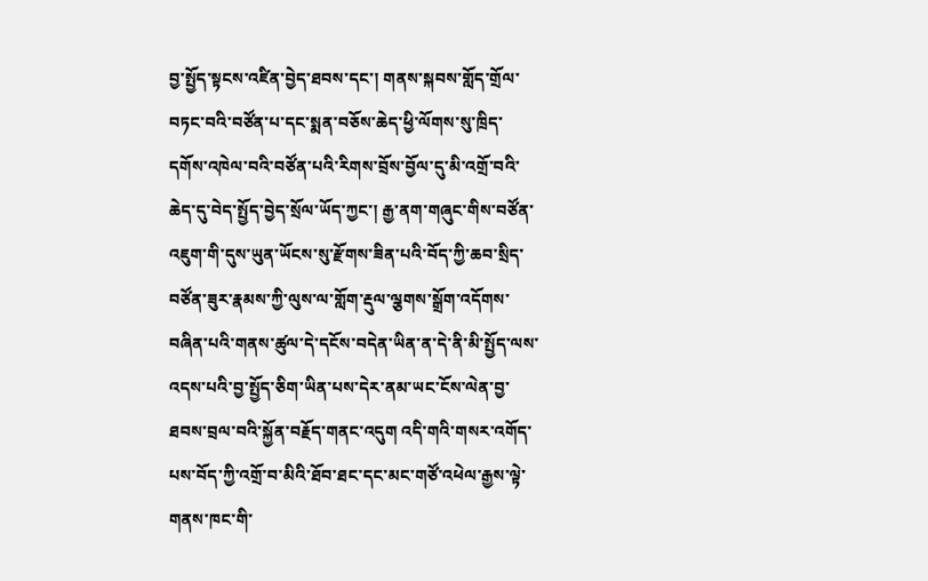བྱ་སྤྱོད་སྟངས་འཛིན་བྱེད་ཐབས་དང་། གནས་སྐབས་གློད་གྲོལ་བཏང་བའི་བཙོན་པ་དང་སྨན་བཅོས་ཆེད་ཕྱི་ལོགས་སུ་ཁྲིད་དགོས་འཁེལ་བའི་བཙོན་པའི་རིགས་བྲོས་བྱོལ་དུ་མི་འགྲོ་བའི་ཆེད་དུ་བེད་སྤྱོད་བྱེད་སྲོལ་ཡོད་ཀྱང་། རྒྱ་ནག་གཞུང་གིས་བཙོན་འཇུག་གི་དུས་ཡུན་ཡོངས་སུ་རྫོགས་ཟིན་པའི་བོད་ཀྱི་ཆབ་སྲིད་བཙོན་ཟུར་རྣམས་ཀྱི་ལུས་ལ་གློག་རྡུལ་ལྕགས་སྒྲོག་འདོགས་བཞིན་པའི་གནས་ཚུལ་དེ་དངོས་བདེན་ཡིན་ན་དེ་ནི་མི་སྤྱོད་ལས་འདས་པའི་བྱ་སྤྱོད་ཅིག་ཡིན་པས་དེར་ནམ་ཡང་ངོས་ལེན་བྱ་ཐབས་བྲལ་བའི་སྐྱོན་བརྗོད་གནང་འདུག འདི་གའི་གསར་འགོད་པས་བོད་ཀྱི་འགྲོ་བ་མིའི་ཐོབ་ཐང་དང་མང་གཙོ་འཕེལ་རྒྱས་ལྟེ་གནས་ཁང་གི་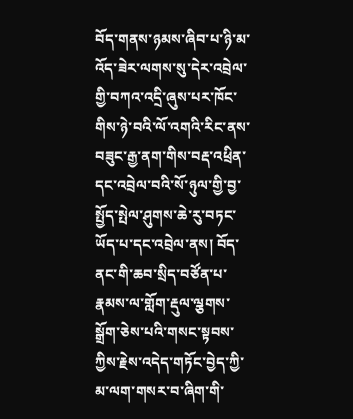བོད་གནས་ཉམས་ཞིབ་པ་ཉི་མ་འོད་ཟེར་ལགས་སུ་དེར་འབྲེལ་གྱི་བཀའ་འདྲི་ཞུས་པར་ཁོང་གིས་ཉེ་བའི་ལོ་འགའི་རིང་ནས་བཟུང་རྒྱ་ནག་གིས་བརྡ་འཕྲིན་དང་འབྲེལ་བའི་སོ་ཉུལ་གྱི་བྱ་སྤྱོད་སྤེལ་ཤུགས་ཆེ་རུ་བཏང་ཡོད་པ་དང་འབྲེལ་ནས། བོད་ནང་གི་ཆབ་སྲིད་བཙོན་པ་རྣམས་ལ་གློག་རྡུལ་ལྕགས་སྒྲོག་ཅེས་པའི་གསང་སྟབས་ཀྱིས་རྗེས་འདེད་གཏོང་བྱེད་ཀྱི་མ་ལག་གསར་བ་ཞིག་གི་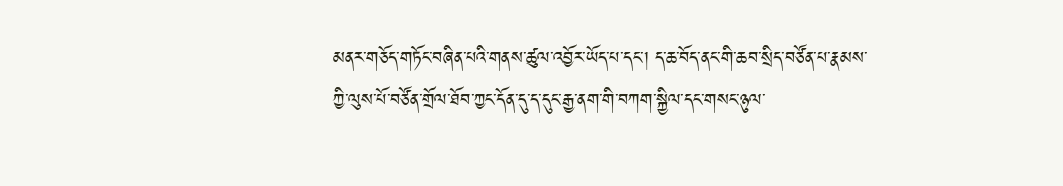མནར་གཅོད་གཏོང་བཞིན་པའི་གནས་ཚུལ་འབྱོར་ཡོད་པ་དང་། ད་ཆ་བོད་ནང་གི་ཆབ་སྲིད་བཙོན་པ་རྣམས་ཀྱི་ལུས་པོ་བཙོན་གྲོལ་ཐོབ་ཀྱང་དོན་དུ་ད་དུང་རྒྱ་ནག་གི་བཀག་སྐྱིལ་དང་གསང་ཉུལ་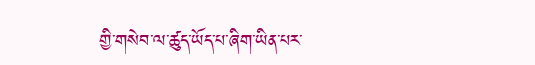གྱི་གསེབ་ལ་ཚུད་ཡོད་པ་ཞིག་ཡིན་པར་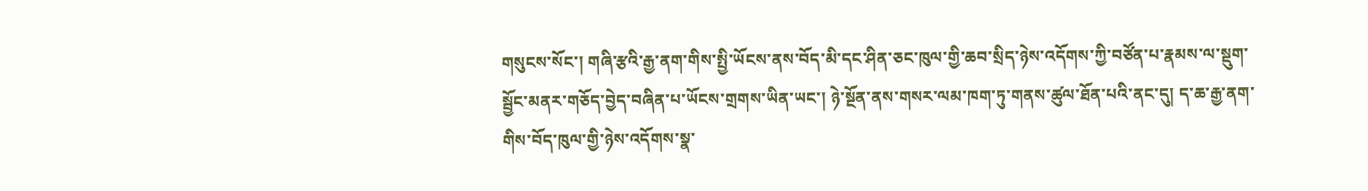གསུངས་སོང་། གཞི་རྩའི་རྒྱ་ནག་གིས་སྤྱི་ཡོངས་ནས་བོད་མི་དང་ཤིན་ཅང་ཁུལ་གྱི་ཆབ་སྲིད་ཉེས་འདོགས་ཀྱི་བཙོན་པ་རྣམས་ལ་སྡུག་སྦྱོང་མནར་གཅོད་བྱེད་བཞིན་པ་ཡོངས་གྲགས་ཡིན་ཡང་། ཉེ་སྔོན་ནས་གསར་ལམ་ཁག་ཏུ་གནས་ཚུལ་ཐོན་པའི་ནང་དུ། ད་ཆ་རྒྱ་ནག་གིས་བོད་ཁུལ་གྱི་ཉེས་འདོགས་སྣ་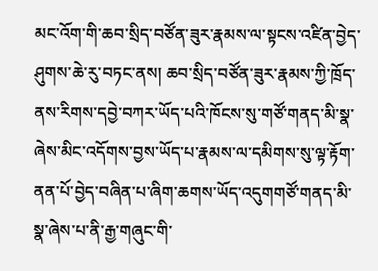མང་འོག་གི་ཆབ་སྲིད་བཙོན་ཟུར་རྣམས་ལ་སྟངས་འཛིན་བྱེད་ཤུགས་ཆེ་རུ་བཏང་ནས། ཆབ་སྲིད་བཙོན་ཟུར་རྣམས་ཀྱི་ཁྲོད་ནས་རིགས་དབྱེ་བཀར་ཡོད་པའི་ཁོངས་སུ་གཙོ་གནད་མི་སྣ་ཞེས་མིང་འདོགས་བྱས་ཡོད་པ་རྣམས་ལ་དམིགས་སུ་ལྟ་རྟོག་ནན་པོ་བྱེད་བཞིན་པ་ཞིག་ཆགས་ཡོད་འདུགགཙོ་གནད་མི་སྣ་ཞེས་པ་ནི་རྒྱ་གཞུང་གི་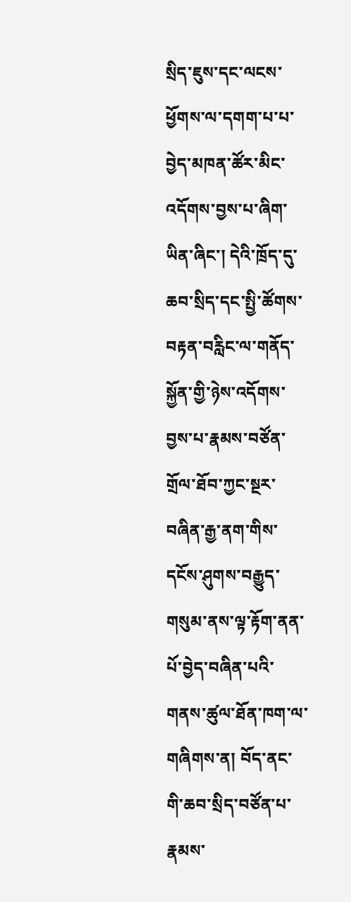སྲིད་ཇུས་དང་ལངས་ཕྱོགས་ལ་དགག་པ་པ་བྱེད་མཁན་ཚོར་མིང་འདོགས་བྱས་པ་ཞིག་ཡིན་ཞིང་། དེའི་ཁྲོད་དུ་ཆབ་སྲིད་དང་སྤྱི་ཚོགས་བརྟན་བརླིང་ལ་གནོད་སྐྱོན་གྱི་ཉེས་འདོགས་བྱས་པ་རྣམས་བཙོན་གྲོལ་ཐོབ་ཀྱང་སྔར་བཞིན་རྒྱ་ནག་གིས་དངོས་ཤུགས་བརྒྱུད་གསུམ་ནས་ལྟ་རྟོག་ནན་པོ་བྱེད་བཞིན་པའི་གནས་ཚུལ་ཐོན་ཁག་ལ་གཞིགས་ན། བོད་ནང་གི་ཆབ་སྲིད་བཙོན་པ་རྣམས་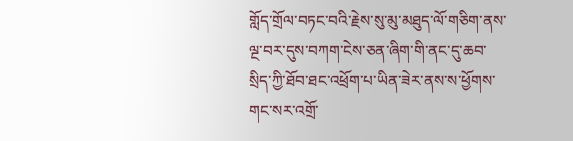གློད་གྲོལ་བཏང་བའི་རྗེས་སུ་མུ་མཐུད་ལོ་གཅིག་ནས་ལྔ་བར་དུས་བཀག་ངེས་ཅན་ཞིག་གི་ནང་དུ་ཆབ་སྲིད་ཀྱི་ཐོབ་ཐང་འཕྲོག་པ་ཡིན་ཟེར་ནས་ས་ཕྱོགས་གང་སར་འགྲོ་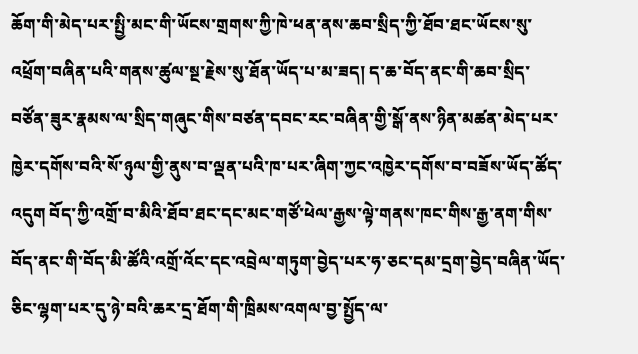ཆོག་གི་མེད་པར་སྤྱི་མང་གི་ཡོངས་གྲགས་ཀྱི་ཁེ་ཕན་ནས་ཆབ་སྲིད་ཀྱི་ཐོབ་ཐང་ཡོངས་སུ་འཕྲོག་བཞིན་པའི་གནས་ཚུལ་སྔ་རྗེས་སུ་ཐོན་ཡོད་པ་མ་ཟད། ད་ཆ་བོད་ནང་གི་ཆབ་སྲིད་བཙོན་ཟུར་རྣམས་ལ་སྲིད་གཞུང་གིས་བཙན་དབང་རང་བཞིན་གྱི་སྒོ་ནས་ཉིན་མཚན་མེད་པར་ཁྱེར་དགོས་བའི་སོ་ཉུལ་གྱི་ནུས་བ་ལྡན་པའི་ཁ་པར་ཞིག་ཀྱང་འཁྱེར་དགོས་བ་བཟོས་ཡོད་ཚོད་འདུག བོད་ཀྱི་འགྲོ་བ་མིའི་ཐོབ་ཐང་དང་མང་གཙོ་ཕེལ་རྒྱས་ལྟེ་གནས་ཁང་གིས་རྒྱ་ནག་གིས་བོད་ནང་གི་བོད་མི་ཚོའི་འགྲོ་འོང་དང་འབྲེལ་གཏུག་བྱེད་པར་ཧ་ཅང་དམ་དྲག་བྱེད་བཞིན་ཡོད་ཅིང་ལྷག་པར་དུ་ཉེ་བའི་ཆར་དྲ་ཐོག་གི་ཁྲིམས་འགལ་བྱ་སྤྱོད་ལ་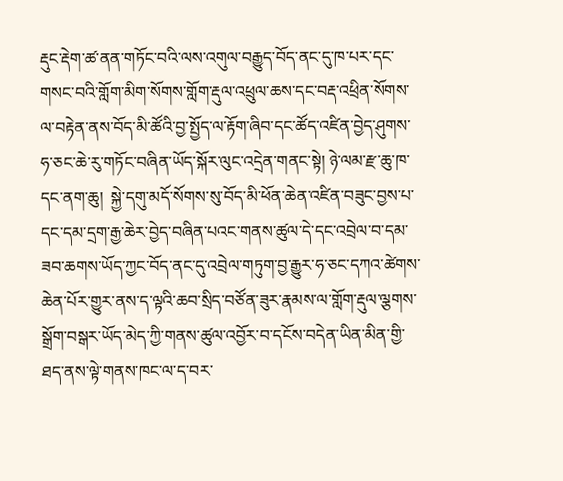རྡུང་རྡེག་ཚ་ནན་གཏོང་བའི་ལས་འགུལ་བརྒྱུད་བོད་ནང་དུ་ཁ་པར་དང་གསང་བའི་གློག་མིག་སོགས་གློག་རྡུལ་འཕྲུལ་ཆས་དང་བརྡ་འཕྲིན་སོགས་ལ་བརྟེན་ནས་བོད་མི་ཚོའི་བྱ་སྤྱོད་ལ་རྟོག་ཞིབ་དང་ཚོད་འཛིན་བྱེད་ཤུགས་ཧ་ཅང་ཆེ་རུ་གཏོང་བཞིན་ཡོད་སྐོར་ལུང་འདྲེན་གནང་སྟེ། ཉེ་ལམ་རྫ་ཆུ་ཁ་དང་ནག་ཆུ།  སྐྱེ་དགུ་མདོ་སོགས་སུ་བོད་མི་ཕོན་ཆེན་འཛིན་བཟུང་བྱས་པ་དང་དམ་དྲག་རྒྱ་ཆེར་བྱེད་བཞིན་པའང་གནས་ཚུལ་དེ་དང་འབྲེལ་བ་དམ་ཟབ་ཆགས་ཡོད་ཀྱང་བོད་ནང་དུ་འབྲེལ་གཏུག་བྱ་རྒྱུར་ཧ་ཅང་དཀའ་ཚེགས་ཆེན་པོར་གྱུར་ནས་ད་ལྟའི་ཆབ་སྲིད་བཙོན་ཟུར་རྣམས་ལ་གློག་རྡུལ་ལྕགས་སྒྲོག་བསྒར་ཡོད་མེད་ཀྱི་གནས་ཚུལ་འབྱོར་བ་དངོས་བདེན་ཡིན་མིན་གྱི་ཐད་ནས་ལྟེ་གནས་ཁང་ལ་ད་བར་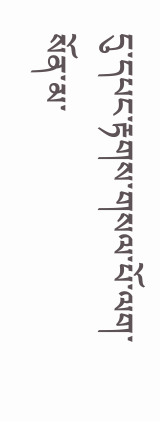དུ་དཔང་རྟགས་གསལ་པོ་ལག་སོན་མ་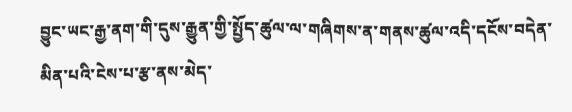བྱུང་ཡང་རྒྱ་ནག་གི་དུས་རྒྱུན་གྱི་སྤྱོད་ཚུལ་ལ་གཞིགས་ན་གནས་ཚུལ་འདི་དངོས་བདེན་མིན་པའི་ངེས་པ་རྩ་ནས་མེད་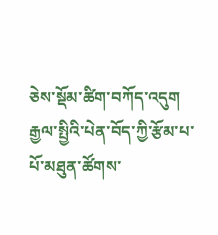ཅེས་སྡོམ་ཚིག་བཀོད་འདུག
རྒྱལ་སྤྱིའི་པེན་བོད་ཀྱི་རྩོམ་པ་པོ་མཐུན་ཚོགས་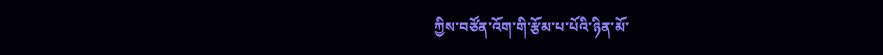ཀྱིས་བཙོན་འོག་གི་རྩོམ་པ་པོའི་ཉིན་མོ་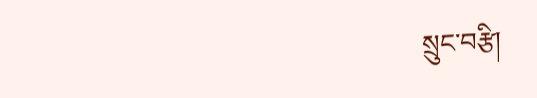སྲུང་བརྩི།